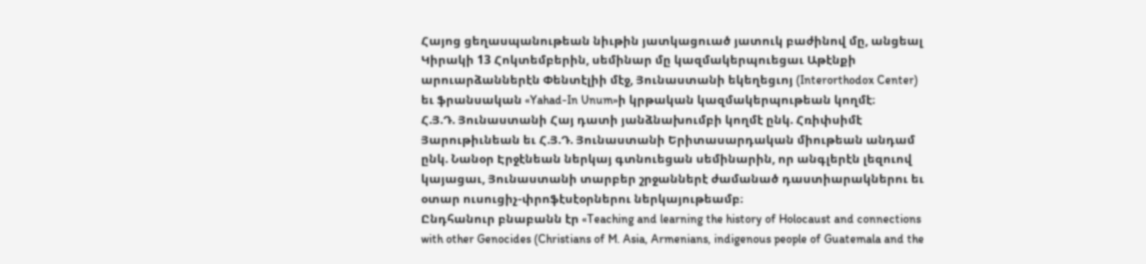Հայոց ցեղասպանութեան նիւթին յատկացուած յատուկ բաժինով մը, անցեալ Կիրակի 13 Հոկտեմբերին, սեմինար մը կազմակերպուեցաւ Աթէնքի արուարձաններէն Փենտէլիի մէջ, Յունաստանի եկեղեցւոյ (Interorthodox Center) եւ ֆրանսական «Yahad-In Unum»ի կրթական կազմակերպութեան կողմէ։
Հ.Յ.Դ. Յունաստանի Հայ դատի յանձնախումբի կողմէ ընկ. Հռիփսիմէ Յարութիւնեան եւ Հ.Յ.Դ. Յունաստանի Երիտասարդական միութեան անդամ ընկ. Նանօր Էրջէնեան ներկայ գտնուեցան սեմինարին, որ անգլերէն լեզուով կայացաւ, Յունաստանի տարբեր շրջաններէ ժամանած դաստիարակներու եւ օտար ուսուցիչ-փրոֆէսէօրներու ներկայութեամբ։
Ընդհանուր բնաբանն էր «Teaching and learning the history of Holocaust and connections with other Genocides (Christians of M. Asia, Armenians, indigenous people of Guatemala and the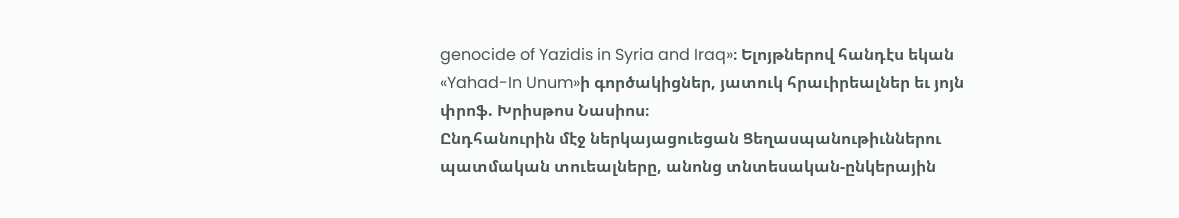genocide of Yazidis in Syria and Iraq»։ Ելոյթներով հանդէս եկան «Yahad-In Unum»ի գործակիցներ, յատուկ հրաւիրեալներ եւ յոյն փրոֆ. Խրիսթոս Նասիոս։
Ընդհանուրին մէջ ներկայացուեցան Ցեղասպանութիւններու պատմական տուեալները, անոնց տնտեսական-ընկերային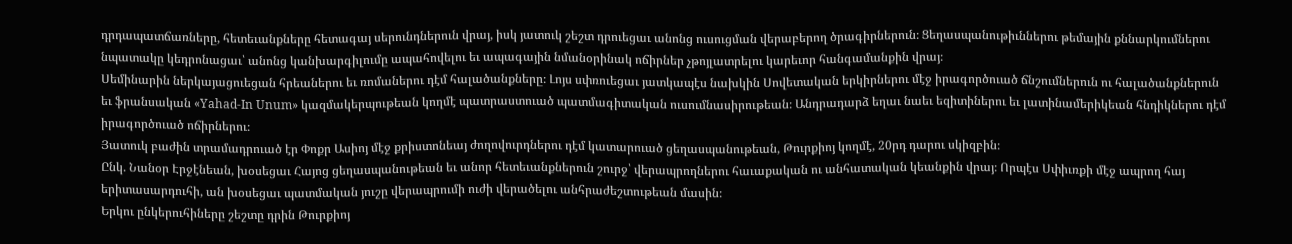դրդապատճառները, հետեւանքները հետագայ սերունդներուն վրայ, իսկ յատուկ շեշտ դրուեցաւ անոնց ուսուցման վերաբերող ծրագիրներուն։ Ցեղասպանութիւններու թեմային քննարկումներու նպատակը կեդրոնացաւ՝ անոնց կանխարգիլումը ապահովելու եւ ապագային նմանօրինակ ոճիրներ չթոյլատրելու կարեւոր հանգամանքին վրայ։
Սեմինարին ներկայացուեցան հրեաներու եւ ռոմաներու դէմ հալածանքները։ Լոյս սփռուեցաւ յատկապէս նախկին Սովետական երկիրներու մէջ իրագործուած ճնշումներուն ու հալածանքներուն եւ ֆրանսական «Yahad-In Unum» կազմակերպութեան կողմէ պատրաստուած պատմագիտական ուսումնասիրութեան։ Անդրադարձ եղաւ նաեւ եզիտիներու եւ լատինամերիկեան հնդիկներու դէմ իրագործուած ոճիրներու։
Յատուկ բաժին տրամադրուած էր Փոքր Ասիոյ մէջ քրիստոնեայ ժողովուրդներու դէմ կատարուած ցեղասպանութեան, Թուրքիոյ կողմէ, 20րդ դարու սկիզբին։
Ընկ. Նանօր Էրջէնեան, խօսեցաւ Հայոց ցեղասպանութեան եւ անոր հետեւանքներուն շուրջ՝ վերապրողներու հաւաքական ու անհատական կեանքին վրայ։ Որպէս Սփիւռքի մէջ ապրող հայ երիտասարդուհի, ան խօսեցաւ պատմական յուշը վերապրումի ուժի վերածելու անհրաժեշտութեան մասին։
Երկու ընկերուհիները շեշտը դրին Թուրքիոյ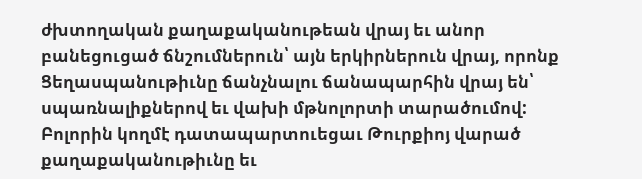ժխտողական քաղաքականութեան վրայ եւ անոր բանեցուցած ճնշումներուն՝ այն երկիրներուն վրայ, որոնք Ցեղասպանութիւնը ճանչնալու ճանապարհին վրայ են՝ սպառնալիքներով եւ վախի մթնոլորտի տարածումով: Բոլորին կողմէ դատապարտուեցաւ Թուրքիոյ վարած քաղաքականութիւնը եւ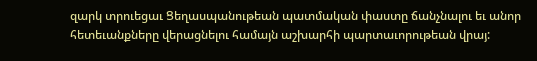զարկ տրուեցաւ Ցեղասպանութեան պատմական փաստը ճանչնալու եւ անոր հետեւանքները վերացնելու համայն աշխարհի պարտաւորութեան վրայ: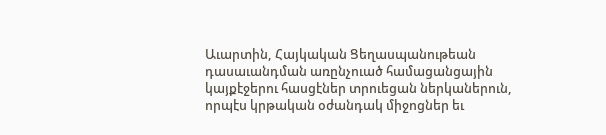Աւարտին, Հայկական Ցեղասպանութեան դասաւանդման առընչուած համացանցային կայքէջերու հասցէներ տրուեցան ներկաներուն, որպէս կրթական օժանդակ միջոցներ եւ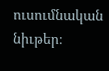ուսումնական նիւթեր։